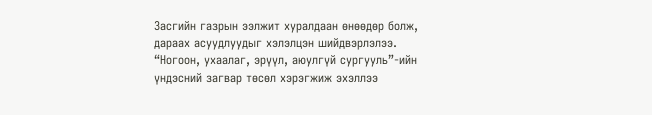Засгийн газрын ээлжит хуралдаан өнөөдөр болж, дараах асуудлуудыг хэлэлцэн шийдвэрлэлээ.
“Ногоон, ухаалаг, эрүүл, аюулгүй сургууль”-ийн үндэсний загвар төсөл хэрэгжиж эхэллээ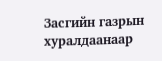Засгийн газрын хуралдаанаар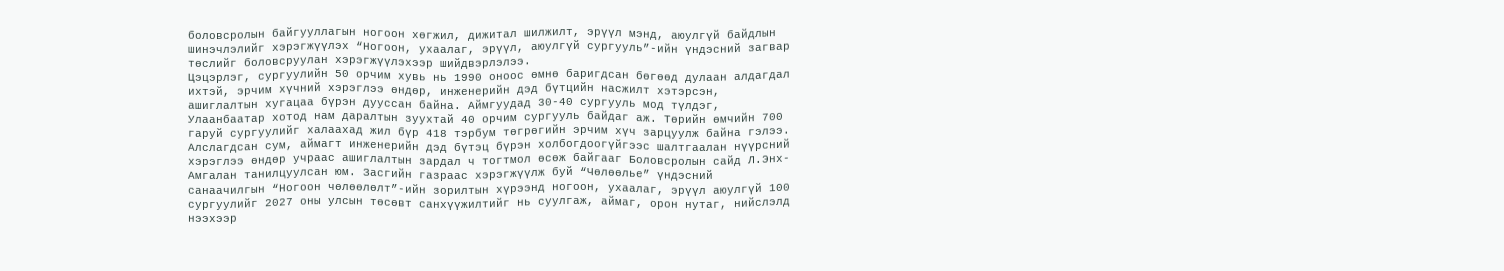боловсролын байгууллагын ногоон хөгжил, дижитал шилжилт, эрүүл мэнд, аюулгүй байдлын шинэчлэлийг хэрэгжүүлэх “Ногоон, ухаалаг, эрүүл, аюулгүй сургууль”-ийн үндэсний загвар төслийг боловсруулан хэрэгжүүлэхээр шийдвэрлэлээ.
Цэцэрлэг, сургуулийн 50 орчим хувь нь 1990 оноос өмнө баригдсан бөгөөд дулаан алдагдал ихтэй, эрчим хүчний хэрэглээ өндөр, инженерийн дэд бүтцийн насжилт хэтэрсэн, ашиглалтын хугацаа бүрэн дууссан байна. Аймгуудад 30-40 сургууль мод түлдэг, Улаанбаатар хотод нам даралтын зуухтай 40 орчим сургууль байдаг аж. Төрийн өмчийн 700 гаруй сургуулийг халаахад жил бүр 418 тэрбум төгрөгийн эрчим хүч зарцуулж байна гэлээ. Алслагдсан сум, аймагт инженерийн дэд бүтэц бүрэн холбогдоогүйгээс шалтгаалан нүүрсний хэрэглээ өндөр учраас ашиглалтын зардал ч тогтмол өсөж байгааг Боловсролын сайд Л.Энх-Амгалан танилцуулсан юм. Засгийн газраас хэрэгжүүлж буй “Чөлөөлье” үндэсний санаачилгын “Ногоон чөлөөлөлт”-ийн зорилтын хүрээнд ногоон, ухаалаг, эрүүл аюулгүй 100 сургуулийг 2027 оны улсын төсөвт санхүүжилтийг нь суулгаж, аймаг, орон нутаг, нийслэлд нээхээр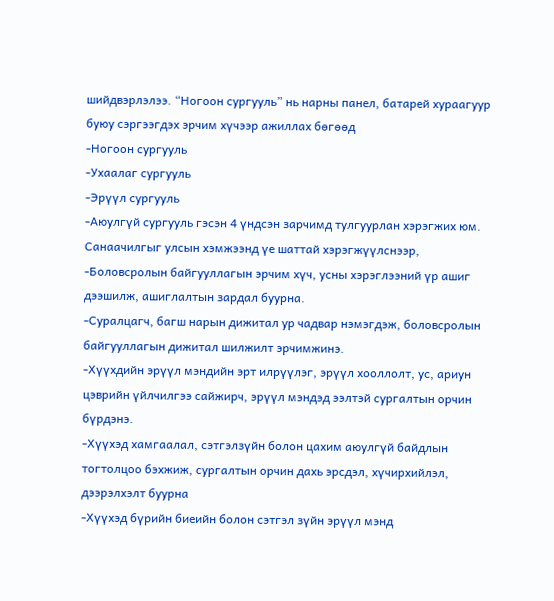шийдвэрлэлээ. “Ногоон сургууль” нь нарны панел, батарей хураагуур буюу сэргээгдэх эрчим хүчээр ажиллах бөгөөд
-Ногоон сургууль
-Ухаалаг сургууль
-Эрүүл сургууль
-Аюулгүй сургууль гэсэн 4 үндсэн зарчимд тулгуурлан хэрэгжих юм.
Санаачилгыг улсын хэмжээнд үе шаттай хэрэгжүүлснээр,
-Боловсролын байгууллагын эрчим хүч, усны хэрэглээний үр ашиг дээшилж, ашиглалтын зардал буурна.
-Суралцагч, багш нарын дижитал ур чадвар нэмэгдэж, боловсролын байгууллагын дижитал шилжилт эрчимжинэ.
-Хүүхдийн эрүүл мэндийн эрт илрүүлэг, эрүүл хооллолт, ус, ариун цэврийн үйлчилгээ сайжирч, эрүүл мэндэд ээлтэй сургалтын орчин бүрдэнэ.
-Хүүхэд хамгаалал, сэтгэлзүйн болон цахим аюулгүй байдлын тогтолцоо бэхжиж, сургалтын орчин дахь эрсдэл, хүчирхийлэл, дээрэлхэлт буурна
-Хүүхэд бүрийн биеийн болон сэтгэл зүйн эрүүл мэнд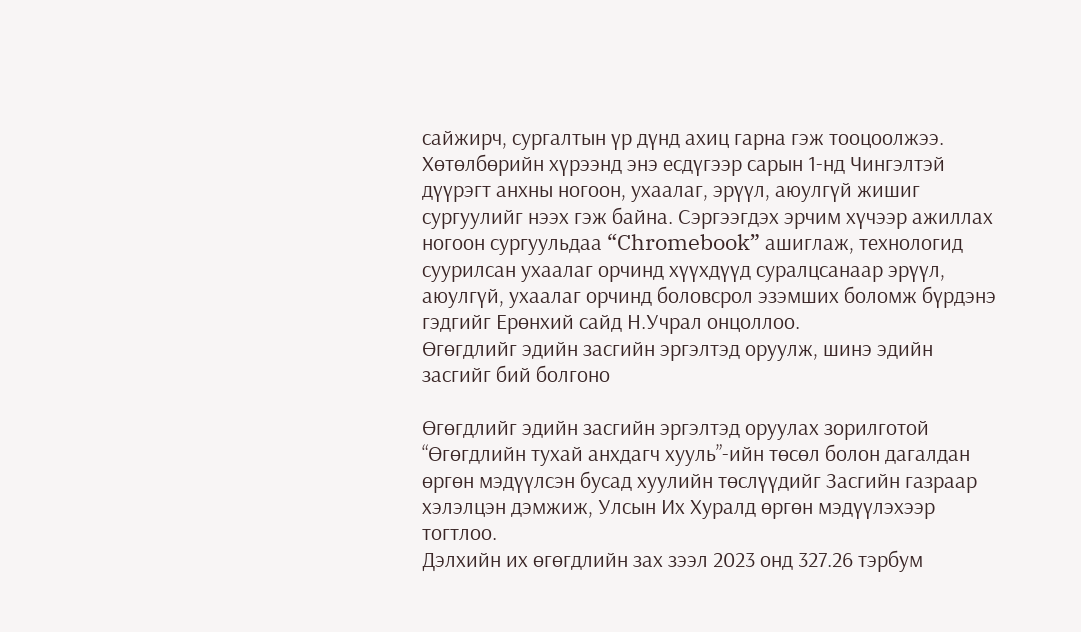сайжирч, сургалтын үр дүнд ахиц гарна гэж тооцоолжээ.
Хөтөлбөрийн хүрээнд энэ есдүгээр сарын 1-нд Чингэлтэй дүүрэгт анхны ногоон, ухаалаг, эрүүл, аюулгүй жишиг сургуулийг нээх гэж байна. Сэргээгдэх эрчим хүчээр ажиллах ногоон сургуульдаа “Chromebook” ашиглаж, технологид суурилсан ухаалаг орчинд хүүхдүүд суралцсанаар эрүүл, аюулгүй, ухаалаг орчинд боловсрол эзэмших боломж бүрдэнэ гэдгийг Ерөнхий сайд Н.Учрал онцоллоо.
Өгөгдлийг эдийн засгийн эргэлтэд оруулж, шинэ эдийн засгийг бий болгоно

Өгөгдлийг эдийн засгийн эргэлтэд оруулах зорилготой “Өгөгдлийн тухай анхдагч хууль”-ийн төсөл болон дагалдан өргөн мэдүүлсэн бусад хуулийн төслүүдийг Засгийн газраар хэлэлцэн дэмжиж, Улсын Их Хуралд өргөн мэдүүлэхээр тогтлоо.
Дэлхийн их өгөгдлийн зах зээл 2023 онд 327.26 тэрбум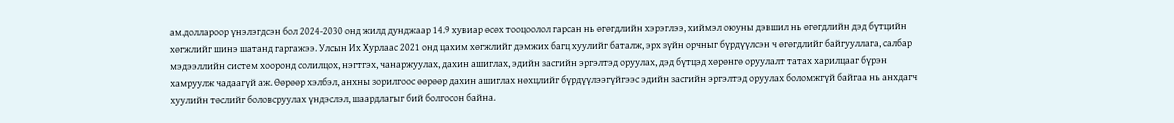ам.доллароор үнэлэгдсэн бол 2024-2030 онд жилд дунджаар 14.9 хувиар өсөх тооцоолол гарсан нь өгөгдлийн хэрэглээ, хиймэл оюуны дэвшил нь өгөгдлийн дэд бүтцийн хөгжлийг шинэ шатанд гаргажээ. Улсын Их Хурлаас 2021 онд цахим хөгжлийг дэмжих багц хуулийг баталж, эрх зүйн орчныг бүрдүүлсэн ч өгөгдлийг байгууллага, салбар мэдээллийн систем хооронд солилцох, нэгтгэх, чанаржуулах, дахин ашиглах, эдийн засгийн эргэлтэд оруулах, дэд бүтцэд хөрөнгө оруулалт татах харилцааг бүрэн хамруулж чадаагүй аж. Өөрөөр хэлбэл, анхны зорилгоос өөрөөр дахин ашиглах нөхцлийг бүрдүүлээгүйгээс эдийн засгийн эргэлтэд оруулах боломжгүй байгаа нь анхдагч хуулийн төслийг боловсруулах үндэслэл, шаардлагыг бий болгосон байна.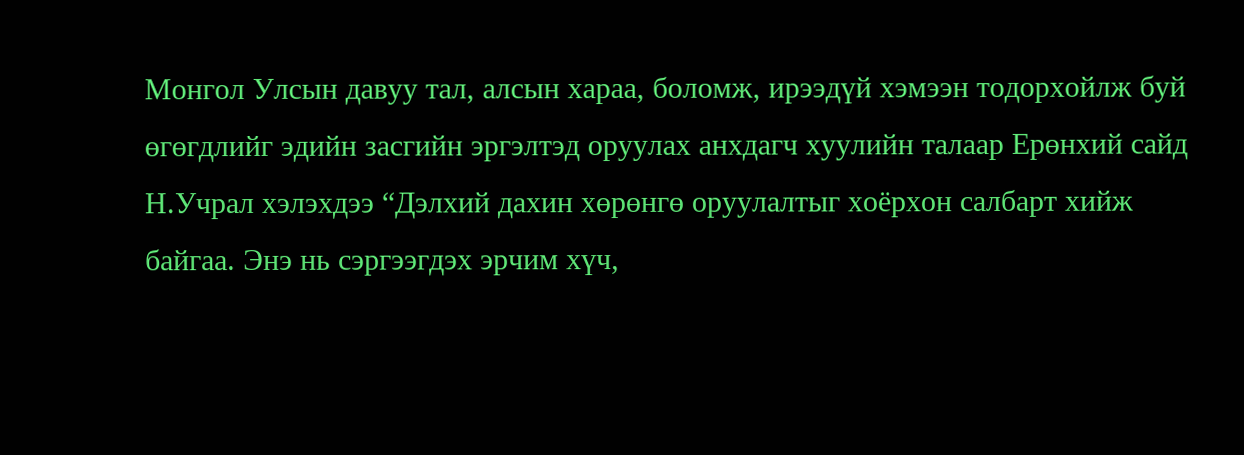Монгол Улсын давуу тал, алсын хараа, боломж, ирээдүй хэмээн тодорхойлж буй өгөгдлийг эдийн засгийн эргэлтэд оруулах анхдагч хуулийн талаар Ерөнхий сайд Н.Учрал хэлэхдээ “Дэлхий дахин хөрөнгө оруулалтыг хоёрхон салбарт хийж байгаа. Энэ нь сэргээгдэх эрчим хүч,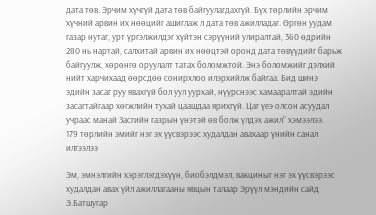дата төв. Эрчим хүчгүй дата төв байгуулагдахгүй. Бүх төрлийн эрчим хүчний арвин их нөөцийг ашиглаж л дата төв ажилладаг. Өргөн уудам газар нутаг, урт үргэлжилдэг хүйтэн сэрүүний улиралтай, 360 өдрийн 280 нь нартай, салхитай арвин их нөөцтэй оронд дата төвүүдийг барьж байгуулж, хөрөнгө оруулалт татах боломжтой. Энэ боломжийг дэлхий нийт харчихаад өөрсдөө сонирхлоо илэрхийлж байгаа. Бид шинэ эдийн засаг руу явахгүй бол уул уурхай, нүүрснээс хамааралтай эдийн засагтайгаар хөгжлийн тухай цаашдаа ярихгүй. Цаг үеэ олсон асуудал учраас манай Засгийн газрын үнэтэй өв болж үлдэх ажил” хэмээлээ.
179 төрлийн эмийг нэг эх үүсвэрээс худалдан авахаар үнийн санал илгээлээ

Эм, эмнэлгийн хэрэглэгдэхүүн, биобэлдмэл, вакциныг нэг эх үүсвэрээс худалдан авах үйл ажиллагааны явцын талаар Эрүүл мэндийн сайд Э.Батшугар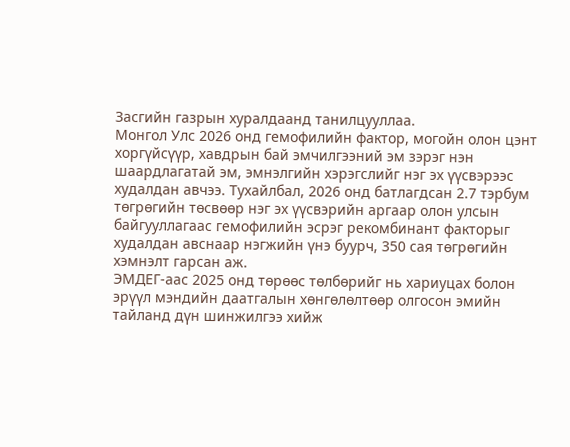Засгийн газрын хуралдаанд танилцууллаа.
Монгол Улс 2026 онд гемофилийн фактор, могойн олон цэнт хоргүйсүүр, хавдрын бай эмчилгээний эм зэрэг нэн шаардлагатай эм, эмнэлгийн хэрэгслийг нэг эх үүсвэрээс худалдан авчээ. Тухайлбал, 2026 онд батлагдсан 2.7 тэрбум төгрөгийн төсвөөр нэг эх үүсвэрийн аргаар олон улсын байгууллагаас гемофилийн эсрэг рекомбинант факторыг худалдан авснаар нэгжийн үнэ буурч, 350 сая төгрөгийн хэмнэлт гарсан аж.
ЭМДЕГ-аас 2025 онд төрөөс төлбөрийг нь хариуцах болон эрүүл мэндийн даатгалын хөнгөлөлтөөр олгосон эмийн тайланд дүн шинжилгээ хийж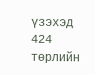үзэхэд 424 төрлийн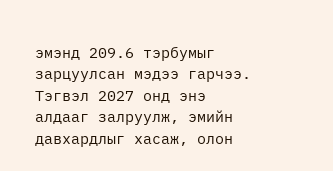эмэнд 209.6 тэрбумыг зарцуулсан мэдээ гарчээ. Тэгвэл 2027 онд энэ алдааг залруулж, эмийн давхардлыг хасаж, олон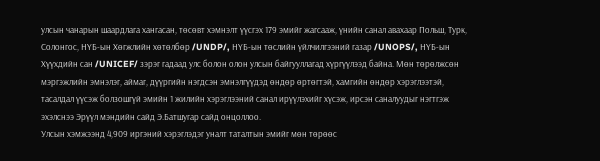улсын чанарын шаардлага хангасан, төсөвт хэмнэлт үүсгэх 179 эмийг жагсааж, үнийн санал авахаар Польш, Турк, Солонгос, НҮБ-ын Хөгжлийн хөтөлбөр /UNDP/, НҮБ-ын төслийн үйлчилгээний газар /UNOPS/, НҮБ-ын Хүүхдийн сан /UNICEF/ зэрэг гадаад улс болон олон улсын байгууллагад хүргүүлээд байна. Мөн төрөлжсөн мэргэжлийн эмнэлэг, аймаг, дүүргийн нэгдсэн эмнэлгүүдэд өндөр өртөгтэй, хамгийн өндөр хэрэглээтэй, тасалдал үүсэж болзошгүй эмийн 1 жилийн хэрэглээний санал ирүүлэхийг хүсэж, ирсэн саналуудыг нэгтгэж эхэлснээ Эрүүл мэндийн сайд Э.Батшугар сайд онцоллоо.
Улсын хэмжээнд 4,909 иргэний хэрэглэдэг уналт таталтын эмийг мөн төрөөс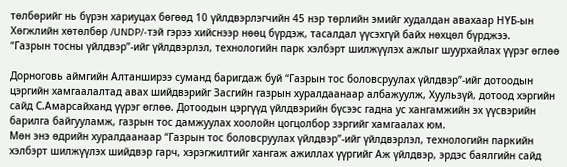төлбөрийг нь бүрэн хариуцах бөгөөд 10 үйлдвэрлэгчийн 45 нэр төрлийн эмийг худалдан авахаар НҮБ-ын Хөгжлийн хөтөлбөр /UNDP/-тэй гэрээ хийснээр нөөц бүрдэж, тасалдал үүсэхгүй байх нөхцөл бүрджээ.
“Газрын тосны үйлдвэр”-ийг үйлдвэрлэл, технологийн парк хэлбэрт шилжүүлэх ажлыг шуурхайлах үүрэг өглөө

Дорноговь аймгийн Алтанширээ суманд баригдаж буй “Газрын тос боловсруулах үйлдвэр”-ийг дотоодын цэргийн хамгаалалтад авах шийдвэрийг Засгийн газрын хуралдаанаар албажуулж, Хуульзүй, дотоод хэргийн сайд С.Амарсайханд үүрэг өглөө. Дотоодын цэргүүд үйлдвэрийн бүсээс гадна ус хангамжийн эх үүсвэрийн барилга байгууламж, газрын тос дамжуулах хоолойн цогцолбор зэргийг хамгаалах юм.
Мөн энэ өдрийн хуралдаанаар “Газрын тос боловсруулах үйлдвэр”-ийг үйлдвэрлэл, технологийн паркийн хэлбэрт шилжүүлэх шийдвэр гарч, хэрэгжилтийг хангаж ажиллах үүргийг Аж үйлдвэр, эрдэс баялгийн сайд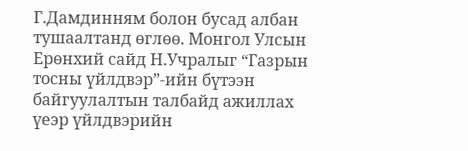Г.Дамдинням болон бусад албан тушаалтанд өглөө. Монгол Улсын Ерөнхий сайд Н.Учралыг “Газрын тосны үйлдвэр”-ийн бүтээн байгуулалтын талбайд ажиллах үеэр үйлдвэрийн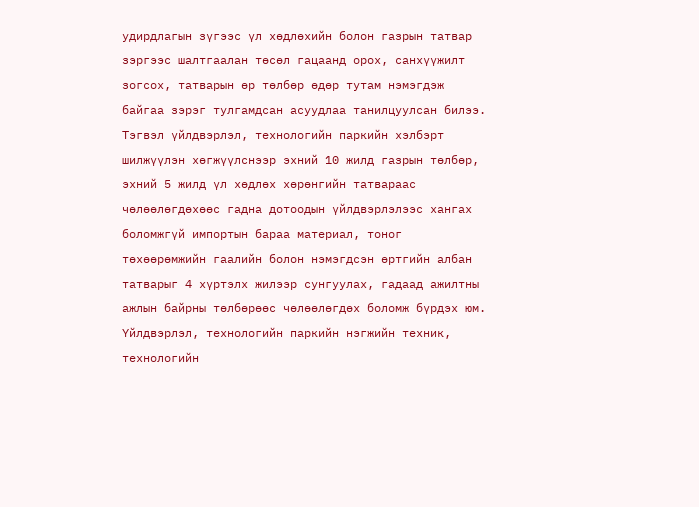удирдлагын зүгээс үл хөдлөхийн болон газрын татвар зэргээс шалтгаалан төсөл гацаанд орох, санхүүжилт зогсох, татварын өр төлбөр өдөр тутам нэмэгдэж байгаа зэрэг тулгамдсан асуудлаа танилцуулсан билээ. Тэгвэл үйлдвэрлэл, технологийн паркийн хэлбэрт шилжүүлэн хөгжүүлснээр эхний 10 жилд газрын төлбөр, эхний 5 жилд үл хөдлөх хөрөнгийн татвараас чөлөөлөгдөхөөс гадна дотоодын үйлдвэрлэлээс хангах боломжгүй импортын бараа материал, тоног төхөөрөмжийн гаалийн болон нэмэгдсэн өртгийн албан татварыг 4 хүртэлх жилээр сунгуулах, гадаад ажилтны ажлын байрны төлбөрөөс чөлөөлөгдөх боломж бүрдэх юм.
Үйлдвэрлэл, технологийн паркийн нэгжийн техник, технологийн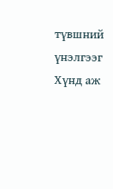түвшний үнэлгээг Хүнд аж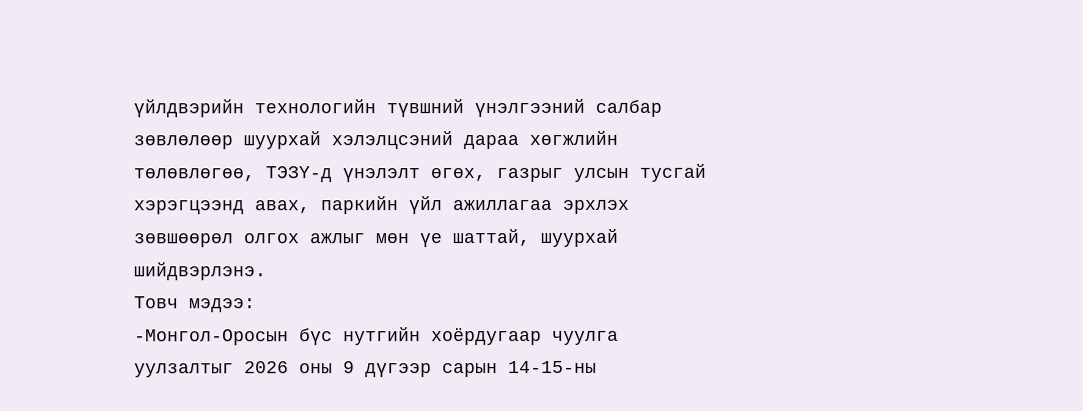үйлдвэрийн технологийн түвшний үнэлгээний салбар зөвлөлөөр шуурхай хэлэлцсэний дараа хөгжлийн төлөвлөгөө, ТЭЗҮ-д үнэлэлт өгөх, газрыг улсын тусгай хэрэгцээнд авах, паркийн үйл ажиллагаа эрхлэх зөвшөөрөл олгох ажлыг мөн үе шаттай, шуурхай шийдвэрлэнэ.
Товч мэдээ:
-Монгол-Оросын бүс нутгийн хоёрдугаар чуулга уулзалтыг 2026 оны 9 дүгээр сарын 14-15-ны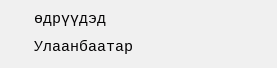өдрүүдэд Улаанбаатар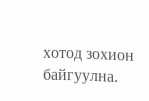хотод зохион байгуулна.